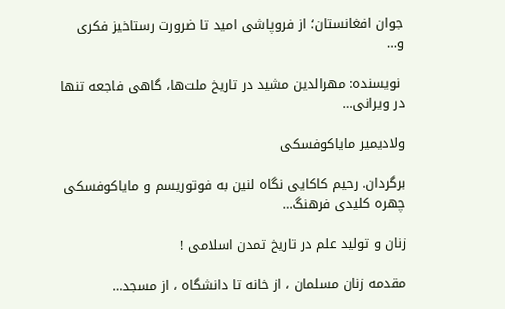جوان افغانستان؛ از فروپاشی امید تا ضرورت رستاخیز فکری و…

 نویسنده: مهرالدین مشید در تاریخ ملت‌ها، گاهی فاجعه تنها در ویرانی…

ولادیمیر مایاکوفسکی

برگردان. رحیم کاکایی نگاه لنین به فوتوریسم و مایاکوفسکی  چهره‌ کلیدی فرهنگ…

زنان و تولید علم در تاریخ تمدن اسلامی !

مقدمه زنان مسلمان ، از خانه تا دانشگاه ، از مسجد…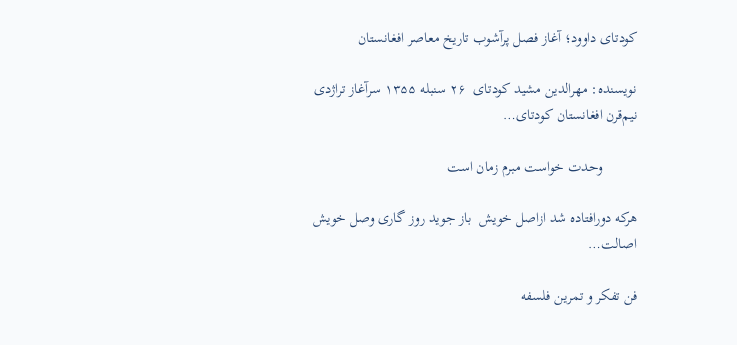کودتای داوود؛ آغاز فصل پرآشوب تاریخ معاصر افغانستان

نویسنده: مهرالدین مشید کودتای  ۲۶ سنبله ۱۳۵۵ سرآغاز تراژدی نیم‌قرن افغانستان کودتای…

         وحدت خواست مبرم زمان است

هرکه دورافتاده شد ازاصل خویش  باز جوید روز گاری وصل خویش اصالت…

فن تفکر و تمرین فلسفه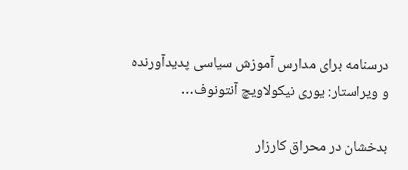درسنامه برای مدارس آموزش سیاسی پدیدآورنده و ویراستار: یوری نیکولاویچ آنتونوف…

بدخشان در محراق کارزار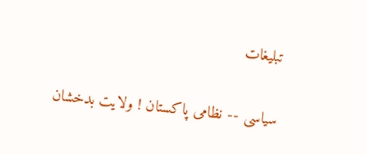تبلیغات

سیاسی -- نظامی پاکستان ! ولایت بدخشان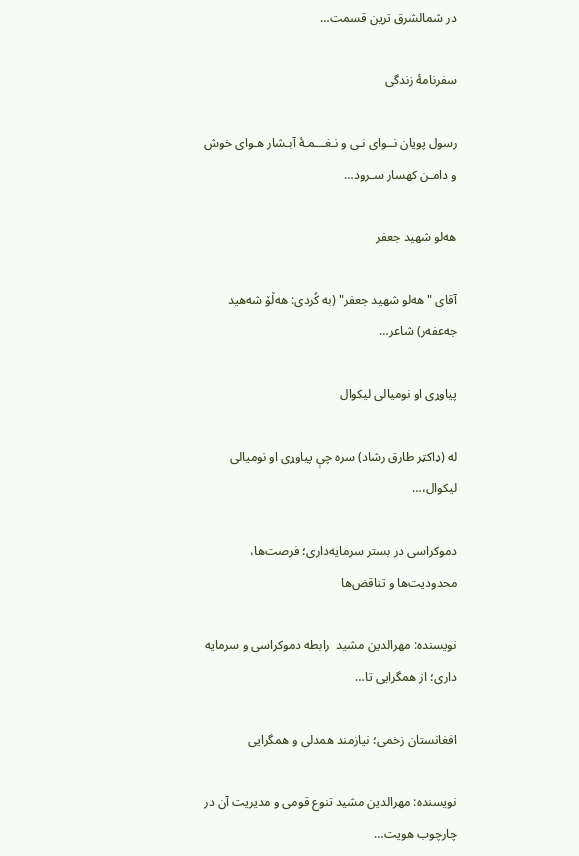در شمالشرق ترین قسمت…

سفرنامۀ زندگی

رسول پویان نــوای نـی و نـغـــمـۀ آبـشار هـوای خوش و دامـن کهسار سـرود…

هه‌لو شهید جعفر

آقای "هه‌لو شهید جعفر" (به کُردی: هەڵۆ شەهید جەعفەر) شاعر…

پیاوړی او نومیالی لیکوال

له (ډاکټر طارق رشاد) سره چې پیاوړی او نومیالی لیکوال،…

دموکراسی در بستر سرمایه‌داری؛ فرصت‌ها، محدودیت‌ها و تناقض‌ها

نویسنده: مهرالدین مشید  رابطه دموکراسی و سرمایه داری؛ از همگرایی تا…

افغانستان زخمی؛ نیازمند همدلی و همگرایی

نویسنده: مهرالدین مشید تنوع قومی و مدیریت آن در چارچوب هویت…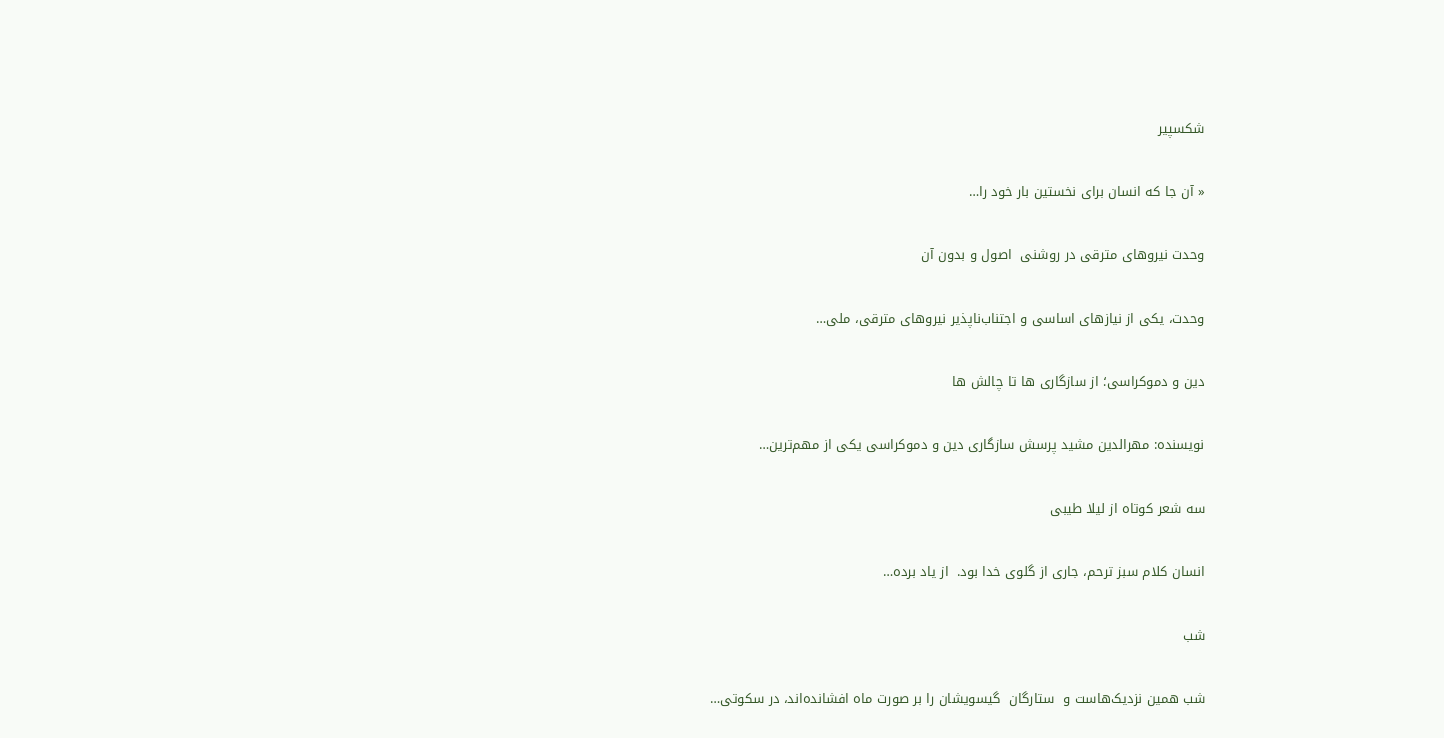شکسپیر

« آن ‌جا که انسان برای نخستین ‌بار خود را…

وحدت نیروهای مترقی در روشنی  اصول و بدون آن

وحدت، یکی از نیازهای اساسی و اجتناب‌ناپذیر نیروهای مترقی، ملی…

دین و دموکراسی؛ از سازگاری ها تا چالش ها

نویسنده: مهرالدین مشید پرسش سازگاری دین و دموکراسی یکی از مهم‌ترین…

سه‌ شعر کوتاه از لیلا طیبی

انسان کلام سبز ترحم، جاری از گلوی خدا بود.  از یاد برده…

شب

شب همین نزدیک‌هاست و  ستارگان  گیسویشان را بر صورت ماه افشانده‌اند، در سکوتی…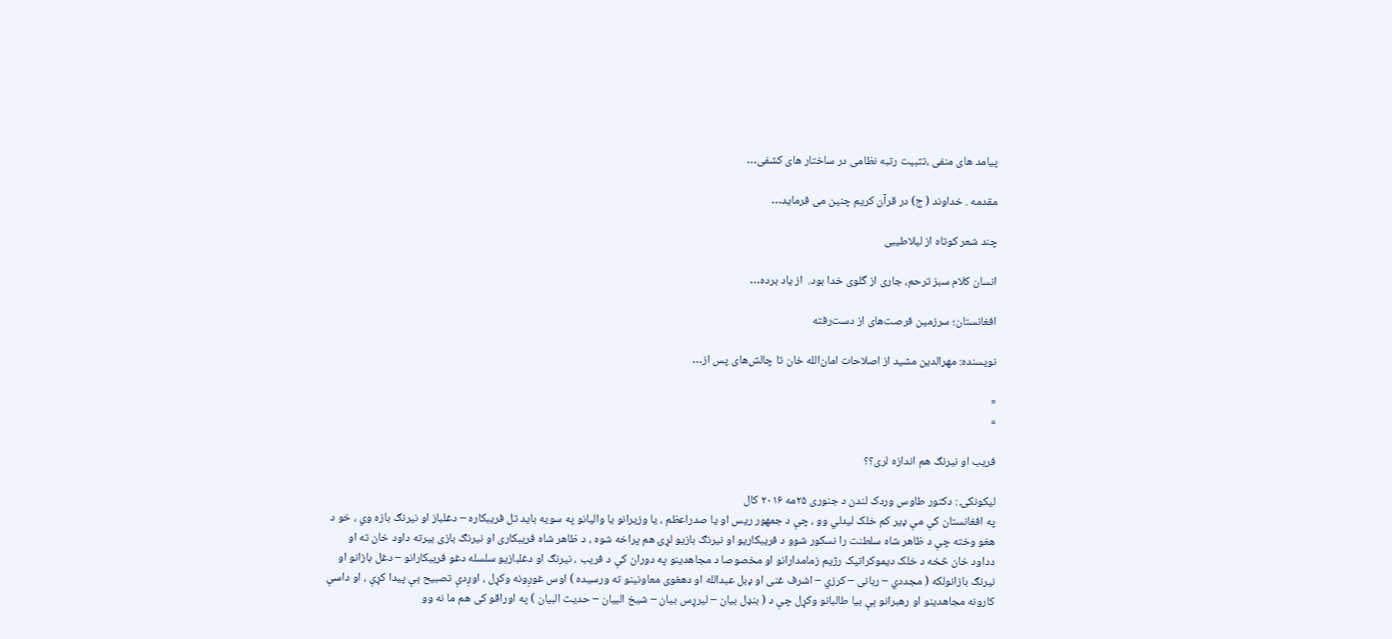پیامد های منفی ،تثبیت رتبه نظامی در ساختار های کشفی…

مقدمه . خداوند ( ج) در قرآن کریم چنین می فرماید…

چند شعر کوتاه از لیلاطیبی

انسان کلام سبز ترحم، جاری از گلوی خدا بود.  از یاد برده…

افغانستان؛ سرزمین فرصت‌های از دست‌رفته

نویسنده: مهرالدین مشید از اصلاحات امان‌الله خان تا چالش‌های پس از…

«
»

فریب او نیرنګ هم اندازه لری؟؟

لیکونکۍ : دکتور طاوس وردک لندن د جنوری ۲۵مه ۲۰۱۶ کال
په افغانستان کې مې ډیر کم خلک لیدلي وو ، چې د جمهور ریس او یا صدراعظم ، یا وزیرانو یا والیانو په سویه باید تل فریبکاره – دغلباز او نیرنګ بازه وي ، خو د هغو وخته چې د ظاهر شاه سلطنت را نسکور شوو د فریبکاریو او نیرنګ بازیو لړۍ هم پراخه شوه ، د ظاهر شاه فریبکاری او نیرنګ بازی بیرته داود خان ته او دداود خان څخه د خلک دیموکراتیک رژیم زمامدارانو او مخصوصا د مجاهدینو په دوران کې د فریب ، نیرنګ او دغلبازیو سلسله دغو فریبکارانو – دغل بازانو او نیرنګ بازانولکه ( مجددي – ربانی – کرزي – اشرف غنی او ډبل عبدالله او دهغوی معاونینو ته ورسیده ) اوس غوږونه وکړل ، اوږدې تصبیح ېې پیدا کړې ، او داسې کارونه مجاهدینو او رهبرانو ېې بیا طالبانو وکړل چې د ( بنډل بیان – لیرړس بیان – شیخ البیان – حدیث البیان ) په اوراقو کی هم ما نه وو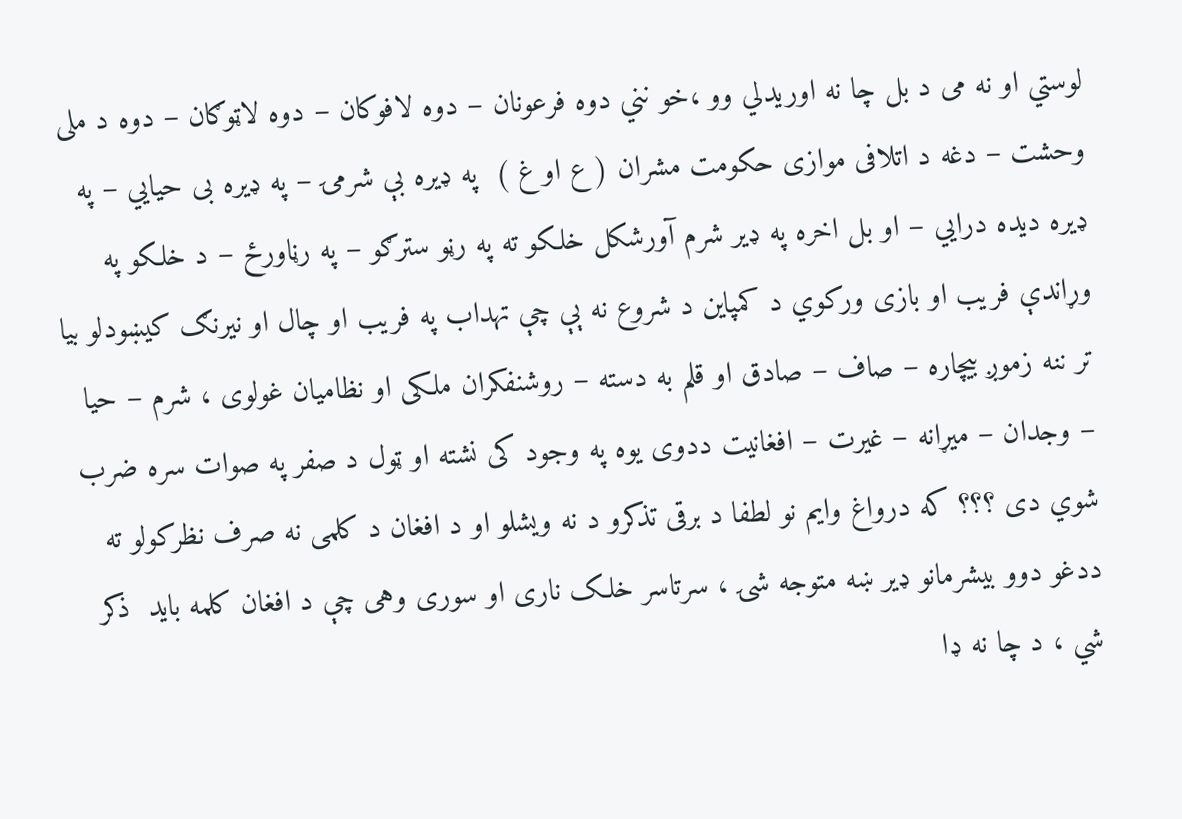لوستي او نه می د بل چا نه اوریدلي وو ،خو نني دوه فرعونان – دوه لافوکان – دوه لاټوګان – دوه د ملی وحشت – دغه د اتلافی موازی حکومت مشران ( ع او غ )  په ډیره بې شرمۍ – په ډیره بی حیايي – په ډیره دیده درايي – او بل اخره په ډیر شرم آورشکل خلکو ته په رڼو سترګو – په رڼاورځ – د خلکو په وړاندې فریب او بازی ورکوي د کمپاین د شروع نه ېې چې تهداب په فریب او چال او نیرنګ کیښودلو بیا تر ننه زموږ بیچاره – صاف – صادق او قلم به دسته – روشنفکران ملکی او نظامیان غولوی ، شرم – حیا – وجدان – میړانه – غیرت – افغانیت ددوی یوه په وجود کی نشته او ټول د صفر په صوات سره ضرب شوي دی ؟؟؟ که درواغ وایم نو لطفا د برقی تذکرو د نه ویشلو او د افغان د کلمی نه صرف نظرکولو ته ددغو دوو بیشرمانو ډیر ښه متوجه شۍ ، سرتاسر خلک ناری او سوری وهی چې د افغان کلمه باید  ذکر شي ، د چا نه ډا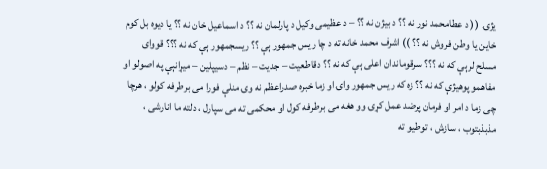یژۍ  (( د عطامحمد نور نه ؟؟ د بیژن نه ؟؟ – د عظیمی وکیل د پارلمان نه ؟؟ د اسماعیل خان نه ؟؟ یا دیوه بل کوم خاین یا وطن فروش نه ؟؟ )) اشرف محمد خانه ته د چا ریس جمهور ېې ؟؟ ریسجمهور ېې که نه ؟؟؟ قووای مسلح لرېې که نه ؟؟؟ سرقوماندان اعلی ېې که نه ؟؟ دقاطعیت – جدیت – نظم – دسیپلین – میړانېې په اصولو او مفاهمو پوهیژې که نه ؟؟ زه که ریس جمهور واۍ او زما خبره صدراعظم نه وۍ منلې فورا می برطرفه کولو ، هرچا چی زما د امر او فرمان پرضد عمل کړۍ وو هغه می برطرفه کول او محکمی ته می سپارل ، دلته ما انارشی ، مذبذبتوب ، سازش ، توطیو ته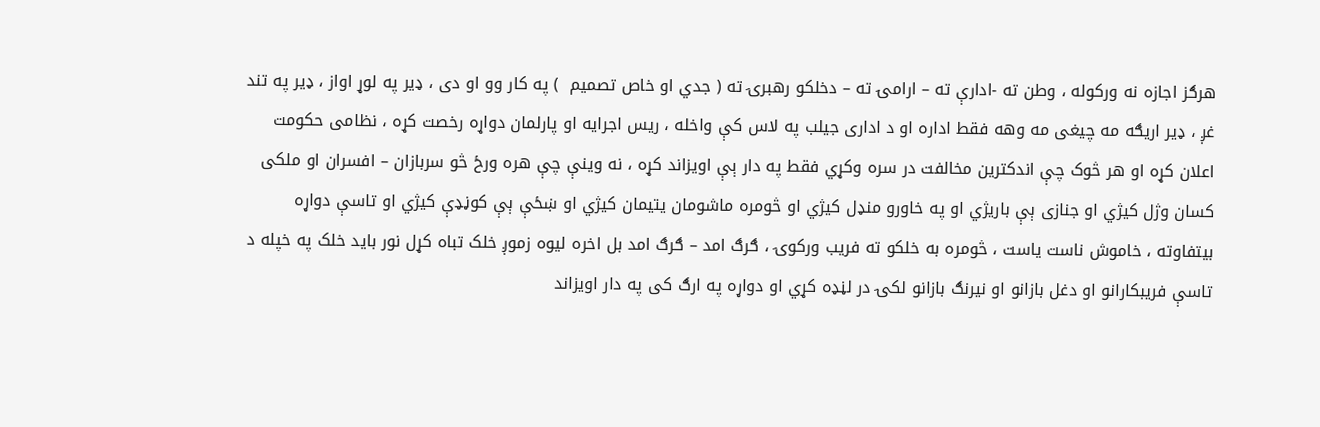هرګز اجازه نه ورکوله ، وطن ته -ادارې ته – ارامۍ ته – دخلکو رهبرۍ ته ( جدي او خاص تصمیم  ) په کار وو او دی ، ډیر په لوړ اواز ، ډیر په تند غږ ، ډیر اریګه مه چیغی مه وهه فقط اداره او د اداری جیلب په لاس کې واخله ، ریس اجرایه او پارلمان دواړه رخصت کړه ، نظامی حکومت اعلان کړه او هر څوک چې اندکترین مخالفت در سره وکړي فقط په دار ېې اویزاند کړه ، نه وینې چې هره ورځ څو سربازان – افسران او ملکی کسان وژل کیژي او جنازی ېې باریژي او په خاورو منډل کیژي او څومره ماشومان یتیمان کیژي او ښځې ېې کوڼډې کیژي او تاسې دواړه بیتفاوته ، خاموش ناست یاست ، څومره به خلکو ته فریب ورکوۍ ، ګرګ امد – ګرګ امد بل اخره لیوه زموږ خلک تباه کړل نور باید خلک په خپله د تاسې فریبکارانو او دغل بازانو او نیرنګ بازانو لکۍ در لڼډه کړي او دواړه په ارګ کی په دار اویزاند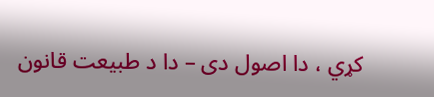کړي ، دا اصول دی – دا د طبیعت قانون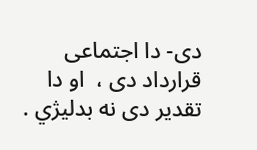دی- دا اجتماعی قرارداد دی ،  او دا تقدیر دی نه بدلیژي .